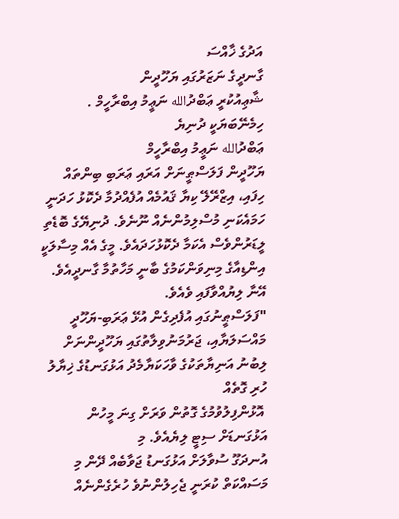އަދުގެ ޚާއްސަ
ގާނދީގެ ނަޒަރުގައި ޔަހޫދީން
ޝާޢިއުކުރީ ޢަބްދުالله ނަޢީމު އިބްރާހީމް . ހިމެނޭބަޔަކީ ދުނިޔެ
ޢަބްދުالله ނަޢީމު އިބްރާހީމް
ޔަހޫދީން ފަލަސްޠީނަށް އަރައި ޢަރަބި ބިންތައް ހިފައި، އިޒްރޭލޭ ކިޔާ ޤައުމެއް އުފެއްދުމާ ދެކޮޅު ހަދަނީ ހަމައެކަނި މުސްލިމުންނެއް ނޫނެވެ. ދުނިޔޭގެ ބޮޑެތި ލީޑަރުންވެސް އެކަމާ ދެކޮޅުހަދައެވެ. މީގެ އެއް މިސާލަކީ އިންޑިއާގެ މިނިވަންކަމުގެ ބާނީ މަހާތުމާ ގާނދީއެވެ. އޭނާ ލިޔުއްވާފައި ވެއެވެ.
"ފަލަސްޠީނުގައި އުފެދިގެން އުޅޭ ޢަރަބި-ޔަހޫދީ މައްސަލަޔާއި، ޖަރުމަނުވިލާތުގައި ޔަހޫދީންނަށް ލިބުނު އަނިޔާތަކުގެ ވާހަކަޔާމެދު އަޅުގަނޑުގެ ޚިޔާލު ހުރި ގޮތެއް
 އޮޅުންފިލުވުމުގެ ގޮތުން ވަރަށް ގިނަ މީހުން އަޅުގަނޑަށް ސިޓީ ލިޔެއެވެ. މި
އުނދަގޫ ސުވާލަށް އަޅުގަނޑު ޖަވާބެއް ދޭން މި މަސައްކަތް ކުރަނީ ޖެހިލުންނުވެ ހުރެގެންނެއް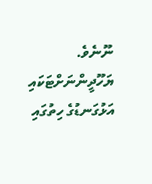ނޫނެވެ.
ޔަހޫދީންނަށްޓަކައި އަޅުގަނޑުގެ ހިތުގައި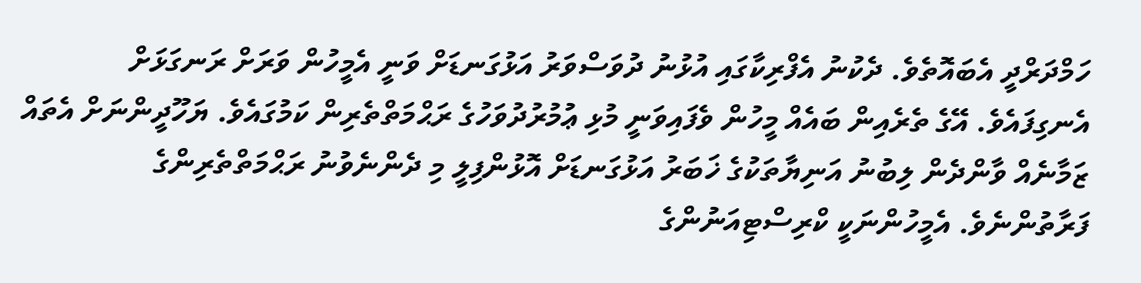ހަމްދަރްދީ އެބައޮތެވެ. ދެކުނު އެފްރިކާގައި އުޅުނު ދުވަސްވަރު އަޅުގަނޑަށް ވަނީ އެމީހުން ވަރަށް ރަނގަޅަށް އެނގިފައެވެ. އޭގެ ތެރެއިން ބައެއް މީހުން ވެފައިވަނީ މުޅި ޢުމުރުދުވަހުގެ ރަޙްމަތްތެރިން ކަމުގައެވެ. ޔަހޫދީންނަށް އެތައް ޒަމާނެއް ވާންދެން ލިބުނު އަނިޔާތަކުގެ ޚަބަރު އަޅުގަނޑަށް އޮޅުންފިލީ މި ދެންނެވުނު ރަޙްމަތްތެރިންގެ ފަރާތުންނެވެ. އެމީހުންނަކީ ކްރިސްޓިއަނުންގެ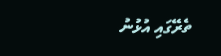ތެރޭގައި އުޅުނު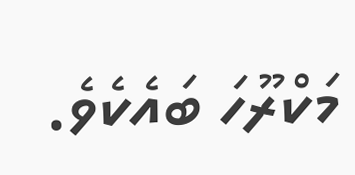މަކްރޫހަ ބައެކެވެ.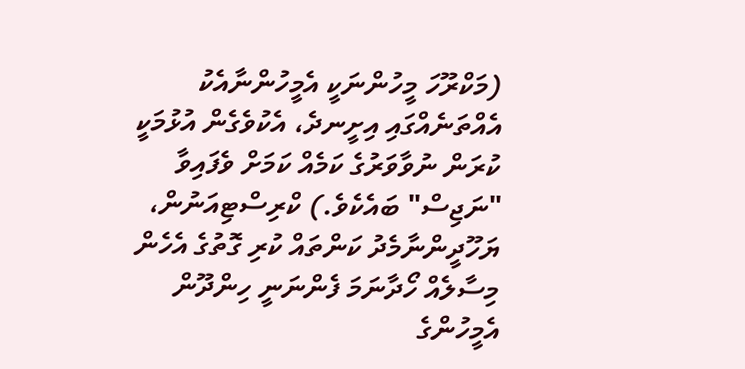(މަކްރޫހަ މީހުންނަކީ އެމީހުންނާއެކު އެއްތަނެއްގައި އިށީނދެ، އެކުވެގެން އުޅުމަކީ ކުރަން ނުވާވަރުގެ ކަމެއް ކަމަށް ވެފައިވާ "ނަޖިސް" ބައެކެވެ.) ކްރިސްޓިއަނުން، ޔަހޫދީންނާމެދު ކަންތައް ކުރި ގޮތުގެ އެހެން މިސާލެއް ހޯދާނަމަ ފެންނަނީ ހިންދޫން އެމީހުންގެ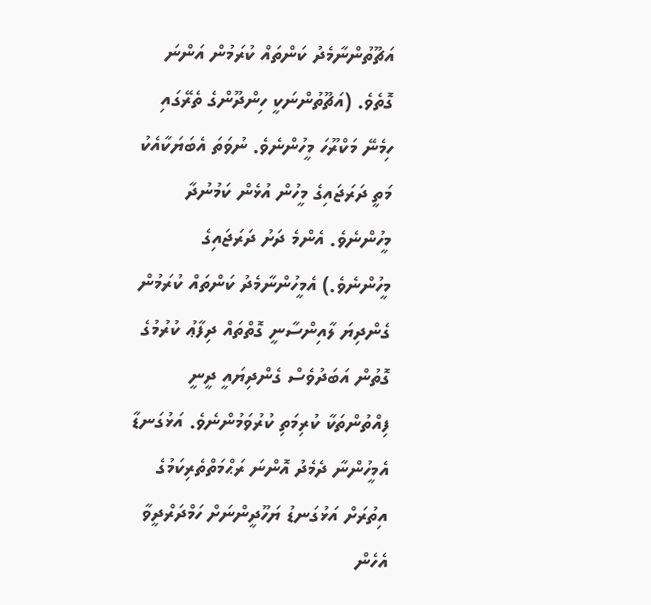އަޗޫތުންނާމެދު ކަންތައް ކުރަމުން އަންނަ ގޮތެވެ. (އަޗޫތުންނަކީ ހިންދޫންގެ ތެރޭގައި ހިމެނޭ މަކްރޫހަ މީހުންނެވެ. ނުވަތަ އެބަޔަކާއެކު މަތީ ދަރަޖައިގެ މީހުން އުޅެން ކަމުނުދާ މީހުންނެވެ. އެންމެ ދަށު ދަރަޖައިގެ މީހުންނެވެ.) އެމީހުންނާމެދު ކަންތައް ކުރަމުން ގެންދިޔަ ލާއިންސާނީ ގޮތްތައް ދިފާޢު ކުރުމުގެ ގޮތުން އަބަދުވެސް ގެންދިޔައީ ދީނީ ފިއްތުންތަކާ ކުރިމަތި ކުރުވަމުންނެވެ. އަޅުގަނޑާ އެމީހުންނާ ދެމެދު އޮންނަ ރަޙްމަތްތެރިކަމުގެ އިތުރަށް އަޅުގަނޑު ޔަހޫދީންނަށް ހަމްދަރްދީވާ އެހެން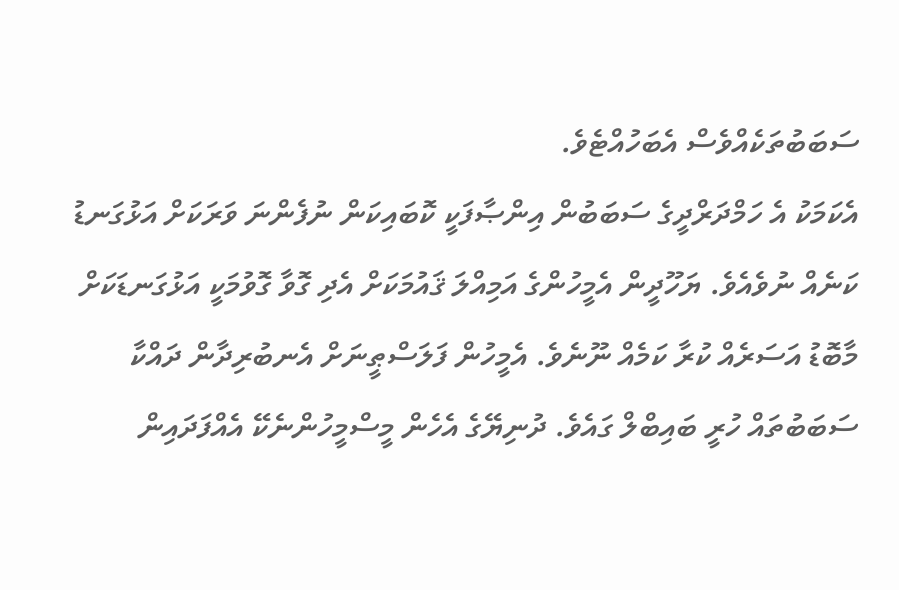ސަބަބުތަކެއްވެސް އެބަހުއްޓެވެ.
އެކަމަކު އެ ހަމްދަރްދީގެ ސަބަބުން އިންޞާފަކީ ކޮބައިކަން ނުފެންނަ ވަރަކަށް އަޅުގަނޑު ކަނެއް ނުވެއެވެ. ޔަހޫދީން އެމީހުންގެ އަމިއްލަ ޤައުމަކަށް އެދި ގޮވާ ގޮވުމަކީ އަޅުގަނޑަކަށް މާބޮޑު އަސަރެއް ކުރާ ކަމެއް ނޫނެވެ. އެމީހުން ފަލަސްޠީނަށް އެނބުރިދާން ދައްކާ ސަބަބުތައް ހުރީ ބައިބްލް ގައެވެ. ދުނިޔޭގެ އެހެން މީސްމީހުންނެކޭ އެއްފަދައިން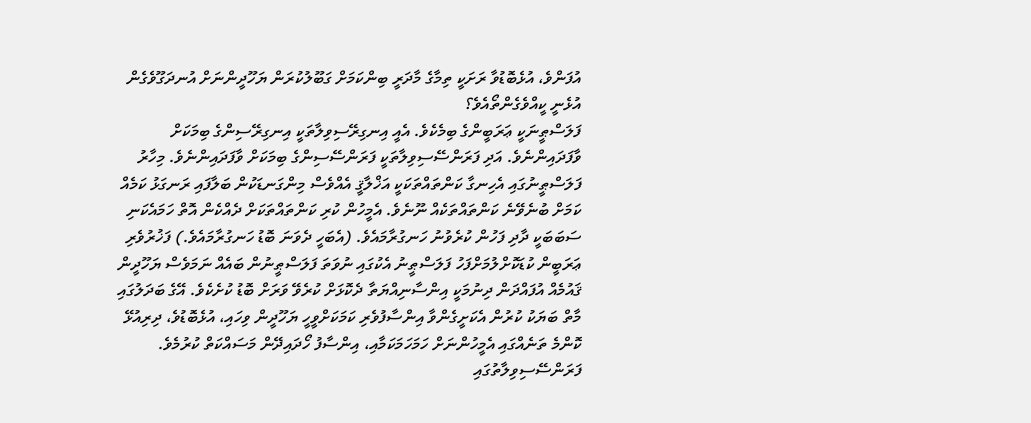އުފަންވެ، އުޅެބޮޑުވާ ރަށަކީ ތިމާގެ މާދަރީ ބިންކަމަށް ގަބޫލުކުރަން ޔަހޫދީންނަށް އުނދަގޫވެގެން އުޅެނީ ކީއްވެގެންތޯއެވެ؟
ފަލަސްޠީނަކީ ޢަރަބީންގެ ބިމެކެވެ. އެއީ އިނގިރޭސިވިލާތަކީ އިނގިރޭސިންގެ ބިމަކަށް ވާފަދައިންނެވެ. އަދި ފަރަންސޭސިވިލާތަކީ ފަރަންސޭސިންގެ ބިމަކަށް ވާފަދައިންނެވެ. މިހާރު ފަލަސްޠީނުގައި އެހިނގާ ކަންތައްތަކަކީ އަޚްލާޤީ އެއްވެސް މިންގަނޑަކުން ބަލާފައި ރަނގަޅު ކަމެއް ކަމަށް ބުނެވޭނެ ކަންތައްތަކެއް ނޫނެވެ. އެމީހުން ކުރި ކަންތައްތަކަށް ދެއްކެން އޮތް ހަމައެކަނި ސަބަބަކީ ދާދި ފަހުން ކުރެވުނު ހަނގުރާމައެވެ. (އެބަހީ ދެވަނަ ބޮޑު ހަނގުރާމައެވެ.) ފަޚުރުވެރި ޢަރަބީން ކުޑަކޮށްލުމަށްފަހު ފަލަސްޠީނު އެކުގައި ނުވަތަ ފަލަސްޠީނުން ބައެއް ނަމަވެސް ޔަހޫދީން ޤައުމެއް އުފައްދަން ދިނުމަކީ އިންސާނިއްޔަތާ ދެކޮޅަށް ކުރެވޭ ވަރަށް ބޮޑު ކުށެކެވެ. އޭގެ ބަދަލުގައި މާތް ބަޔަކު ކުރުން އެކަށީގެންވާ އިންސާފުވެރި ކަމަކަށްވީހީ ޔަހޫދީން ވިހައި، އުޅެބޮޑުވެ، ދިރިއުޅޭ ކޮންމެ ތަނެއްގައި އެމީހުންނަށް ހަމަހަމަކަމާއި، އިންސާފު ހޯދައިދޭން މަސައްކަތް ކުރުމެވެ. ފަރަންސޭސިވިލާތުގައި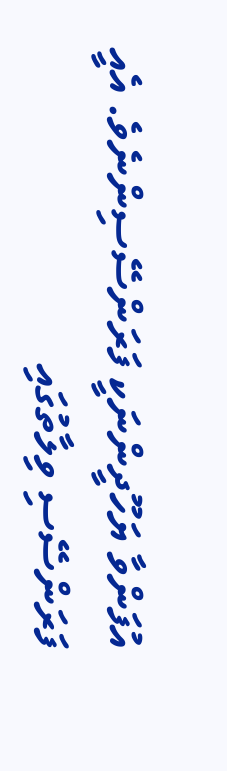އުފަންވާ ޔަހޫދީންނަކީ ފަރަންސޭސިންނެވެ. އެއީ ފަރަންސޭސި ވިލާތުގައި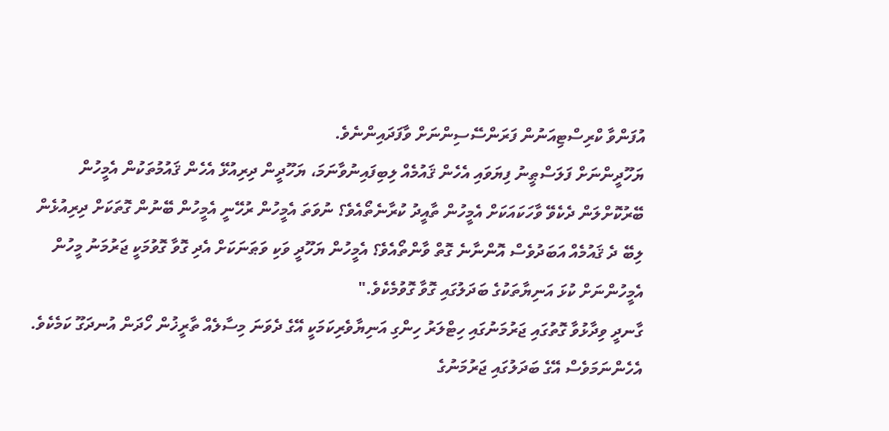އުފަންވާ ކްރިސްޓިއަނުން ފަރަންސޭސިންނަށް ވާފަދައިންނެވެ.
ޔަހޫދީންނަށް ފަލަސްޠީނު ފިޔަވައި އެހެން ޤައުމެއް ލިބިފައިނުވާނަމަ، ޔަހޫދީން ދިރިއުޅޭ އެހެން ޤައުމުތަކުން އެމީހުން ބޭރުކޮށްލަން ދެކެވޭ ވާހަކައަކަށް އެމީހުން ތާއީދު ކުރާނެތޯއެވެ؟ ނުވަތަ އެމީހުން ރުހޭނީ އެމީހުން ބޭނުން ގޮތަކަށް ދިރިއުޅެން ލިބޭ ދެ ޤައުމެއް އަބަދުވެސް އޮންނާނެ ގޮތް ވާންތޯއެވެ؟ އެމީހުން ޔަހޫދީ ވަކި ވަޠަނަކަށް އެދި ގޮވާ ގޮވުމަކީ ޖަރުމަނު މީހުން އެމީހުންނަށް ކުޅަ އަނިޔާތަކުގެ ބަދަލުގައި ގޮވާ ގޮވުމެކެވެ."
ގާނދީ ވިދާޅުވާ ގޮތުގައި ޖަރުމަނުގައި ހިޓްލަރު ހިންގި އަނިޔާވެރިކަމަކީ އޭގެ ދެވަނަ މިސާލެއް ތާރީޚުން ހޯދަން އުނދަގޫ ކަމެކެވެ. އެހެންނަމަވެސް އޭގެ ބަދަލުގައި ޖަރުމަނުގެ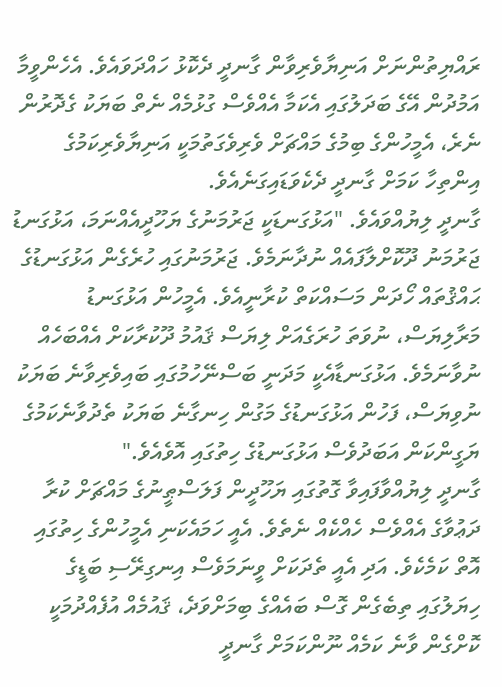ރައްޔިތުންނަށް އަނިޔާވެރިވާން ގާނދީ ދެކޮޅު ހައްދަވައެވެ. އެހެންވީމާ އަމުދުން އޭގެ ބަދަލުގައި އެކަމާ އެއްވެސް ގުޅުމެއް ނެތް ބަޔަކު ގެދޮރުން ނެރެ، އެމީހުންގެ ބިމުގެ މައްޗަށް ވެރިވެގަތުމަކީ އަނިޔާވެރިކަމުގެ އިންތިހާ ކަމަށް ގާނދީ ދެކެވަޑައިގަނެއެވެ.
ގާނދީ ލިޔުއްވައެވެ. "އަޅުގަނޑަކީ ޖަރުމަނުގެ ޔަހޫދީއެއްނަމަ، އަޅުގަނޑު ޖަރުމަނު ދޫކޮށްލާފައެއް ނުދާނަމެވެ. ޖަރުމަނުގައި ހުރެގެން އަޅުގަނޑުގެ ޙައްޤުތައް ހޯދަން މަސައްކަތް ކުރާނީއެވެ. އެމީހުން އަޅުގަނޑު މަރާލިޔަސް، ނުވަތަ ހުރަގެއަށް ލިޔަސް ޤައުމު ދޫކުރާކަށް އެއްބަހެއް ނުވާނަމެވެ. އަޅުގަނޑާއެކީ މަދަނީ ބަސްނޭހުމުގައި ބައިވެރިވާނެ ބަޔަކު ނުވިޔަސް، ފަހުން އަޅުގަނޑުގެ މަގުން ހިނގާނެ ބަޔަކު ތެދުވާނެކަމުގެ ޔަގީންކަން އަބަދުވެސް އަޅުގަނޑުގެ ހިތުގައި އޮވެއެވެ."
ގާނދީ ލިޔުއްވާފައިވާ ގޮތުގައި ޔަހޫދީން ފަލަސްޠީނުގެ މައްޗަށް ކުރާ ދަޢުވާގެ އެއްވެސް ހެއްކެއް ނެތެވެ. އެއީ ހަމައެކަނި އެމީހުންގެ ހިތުގައި އޮތް ކަމެކެވެ. އަދި އެއީ ތެދަކަށް ވީނަމަވެސް އިނގިރޭސި ބަޑީގެ ހިޔަލުގައި ތިބެގެން ގޮސް ބައެއްގެ ބިމަށްވަދެ، ޤައުމެއް އުފެއްދުމަކީ ކޮށްގެން ވާނެ ކަމެއް ނޫންކަމަށް ގާނދީ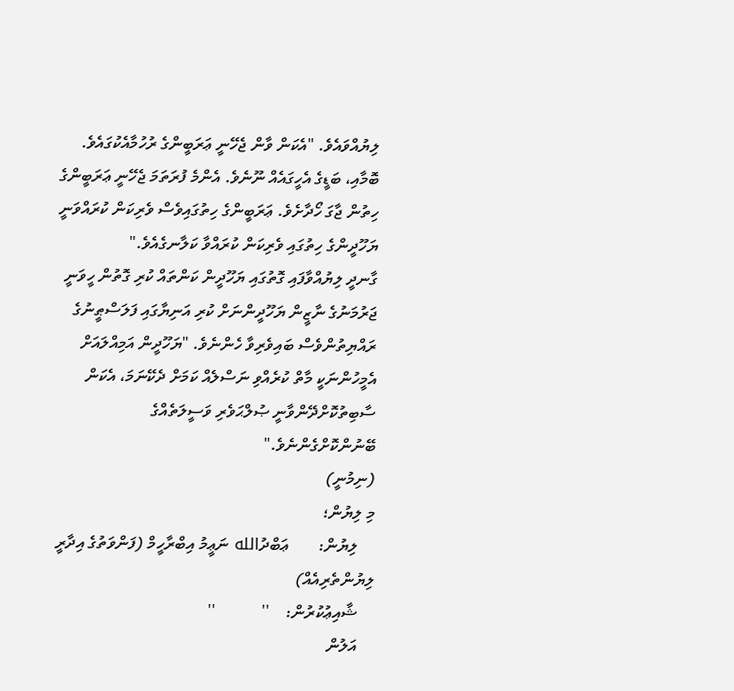ލިޔުއްވައެވެ. "އެކަން ވާން ޖެހޭނީ ޢަރަބީންގެ ރުހުމާއެކުގައެވެ. ބޮމާއި، ބަޑީގެ އެހީގައެއް ނޫނެވެ. އެންމެ ފުރަތަމަ ޖެހޭނީ ޢަރަބީންގެ ހިތުން ޖާގަ ހޯދާށެވެ. ޢަރަބީންގެ ހިތުގައިވެސް ވެރިކަން ކުރައްވަނީ ޔަހޫދީންގެ ހިތުގައި ވެރިކަން ކުރައްވާ ކަލާނގެއެވެ."
ގާނދީ ލިޔުއްވާފައި ގޮތުގައި ޔަހޫދީން ކަންތައް ކުރި ގޮތުން ހީވަނީ ޖަރުމަނުގެ ނާޒީން ޔަހޫދީންނަށް ކުރި އަނިޔާގައި ފަލަސްޠީނުގެ ރައްޔިތުންވެސް ބައިވެރިވާ ހެންނެވެ. "ޔަހޫދީން އަމިއްލައަށް އެމީހުންނަކީ މާތް ކުރެއްވި ނަސްލެއް ކަމަށް ދެކޭނަމަ، އެކަން ސާބިތުކޮށްދޭންވާނީ ޞުލްޙަވެރި ވަސީލަތެއްގެ ބޭނުންކޮށްގެންނެވެ."
(ނިމުނީ)
މި ލިޔުން؛
    ލިޔުން:       ޢަބްދުالله ނަޢީމު އިބްރާހީމް (ފަންވަތުގެ އިދާރީ ލިޔުންތެރިއެއް)
    ޝާއިޢުކުރުން:    ''           ''
    އަލުން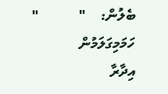ބެލުން:    "           "
ހަމަމިގަލަމުން
އިދާރާ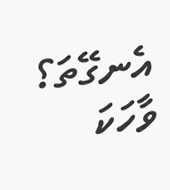އެނގޭތަ؟
ވާހަކަ